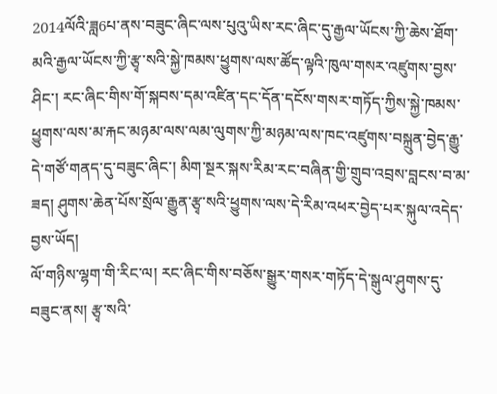2014ལོའི་ཟླ6པ་ནས་བཟུང་ཞིང་ལས་པུའུ་ཡིས་རང་ཞིང་དུ་རྒྱལ་ཡོངས་ཀྱི་ཆེས་ཐོག་མའི་རྒྱལ་ཡོངས་ཀྱི་རྩྭ་སའི་སྐྱེ་ཁམས་ཕྱུགས་ལས་ཚོད་ལྟའི་ཁུལ་གསར་འཛུགས་བྱས་ཤིང་། རང་ཞིང་གིས་གོ་སྐབས་དམ་འཛིན་དང་དོན་དངོས་གསར་གཏོད་ཀྱིས་སྐྱེ་ཁམས་ཕྱུགས་ལས་མ་རྐང་མཉམ་ལས་ལམ་ལུགས་ཀྱི་མཉམ་ལས་ཁང་འཛུགས་བསྐྲུན་བྱེད་རྒྱུ་དེ་གཙོ་གནད་དུ་བཟུང་ཞིང་། མིག་སྔར་སྐས་རིམ་རང་བཞིན་གྱི་གྲུབ་འབྲས་བླངས་བ་མ་ཟད། ཤུགས་ཆེན་པོས་སྲོལ་རྒྱུན་རྩྭ་སའི་ཕྱུགས་ལས་དེ་རིམ་འཕར་བྱེད་པར་སྐུལ་འདེད་བྱས་ཡོད།
ལོ་གཉིས་ལྷག་གི་རིང་ལ། རང་ཞིང་གིས་བཅོས་སྒྱུར་གསར་གཏོད་དེ་སྒུལ་ཤུགས་དུ་བཟུང་ནས། རྩྭ་སའི་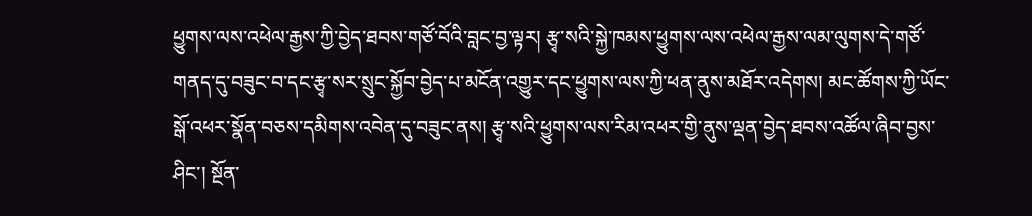ཕྱུགས་ལས་འཕེལ་རྒྱས་ཀྱི་བྱེད་ཐབས་གཙོ་བོའི་བླང་བྱ་ལྟར། རྩྭ་སའི་སྐྱེ་ཁམས་ཕྱུགས་ལས་འཕེལ་རྒྱས་ལམ་ལུགས་དེ་གཙོ་གནད་དུ་བཟུང་བ་དང་རྩྭ་སར་སྲུང་སྐྱོབ་བྱེད་པ་མངོན་འགྱུར་དང་ཕྱུགས་ལས་ཀྱི་ཕན་ནུས་མཐོར་འདེགས། མང་ཚོགས་ཀྱི་ཡོང་སྒོ་འཕར་སྣོན་བཅས་དམིགས་འབེན་དུ་བཟུང་ནས། རྩྭ་སའི་ཕྱུགས་ལས་རིམ་འཕར་གྱི་ནུས་ལྡན་བྱེད་ཐབས་འཚོལ་ཞིབ་བྱས་ཤིང་། སྔོན་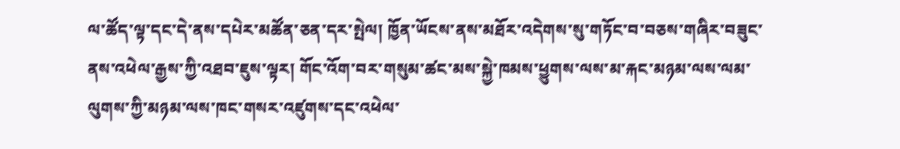ལ་ཚོད་ལྟ་དང་དེ་ནས་དཔེར་མཚོན་ཅན་དར་སྤེལ། ཁྱོན་ཡོངས་ནས་མཐོར་འདེགས་སུ་གཏོང་བ་བཅས་གཞིར་བཟུང་ནས་འཕེལ་རྒྱས་ཀྱི་འཐབ་ཇུས་ལྟར། གོང་འོག་བར་གསུམ་ཚང་མས་སྐྱེ་ཁམས་ཕྱུགས་ལས་མ་རྐང་མཉམ་ལས་ལམ་ལུགས་ཀྱི་མཉམ་ལས་ཁང་གསར་འཛུགས་དང་འཕེལ་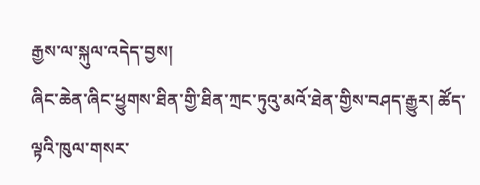རྒྱས་ལ་སྐུལ་འདེད་བྱས།
ཞིང་ཆེན་ཞིང་ཕྱུགས་ཐིན་གྱི་ཐིན་ཀྲང་ཏུའུ་མའོ་ཐེན་གྱིས་བཤད་རྒྱུར། ཚོད་ལྟའི་ཁུལ་གསར་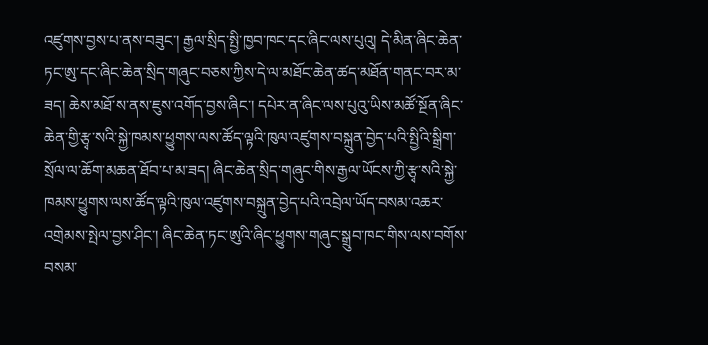འཛུགས་བྱས་པ་ནས་བཟུང་། རྒྱལ་སྲིད་སྤྱི་ཁྱབ་ཁང་དང་ཞིང་ལས་པུའུ། དེ་མིན་ཞིང་ཆེན་ཏང་ཨུ་དང་ཞིང་ཆེན་སྲིད་གཞུང་བཅས་ཀྱིས་དེ་ལ་མཐོང་ཆེན་ཚད་མཐོན་གནང་བར་མ་ཟད། ཆེས་མཐོ་ས་ནས་ཇུས་འགོད་བྱས་ཞིང་། དཔེར་ན་ཞིང་ལས་པུའུ་ཡིས་མཚོ་སྔོན་ཞིང་ཆེན་གྱི་རྩྭ་སའི་སྐྱེ་ཁམས་ཕྱུགས་ལས་ཚོད་ལྟའི་ཁུལ་འཛུགས་བསྐྲུན་བྱེད་པའི་སྤྱིའི་སྒྲིག་སྲོལ་ལ་ཆོག་མཆན་ཐོབ་པ་མ་ཟད། ཞིང་ཆེན་སྲིད་གཞུང་གིས་རྒྱལ་ཡོངས་ཀྱི་རྩྭ་སའི་སྐྱེ་ཁམས་ཕྱུགས་ལས་ཚོད་ལྟའི་ཁུལ་འཛུགས་བསྐྲུན་བྱེད་པའི་འབྲེལ་ཡོད་བསམ་འཆར་འགྲེམས་སྤེལ་བྱས་ཤིང་། ཞིང་ཆེན་ཏང་ཨུའི་ཞིང་ཕྱུགས་གཞུང་སྒྲུབ་ཁང་གིས་ལས་བགོས་བསམ་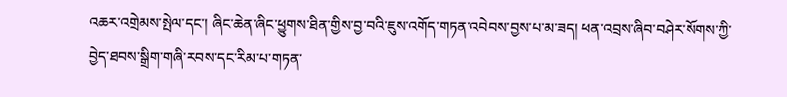འཆར་འགྲེམས་སྤེལ་དང་། ཞིང་ཆེན་ཞིང་ཕྱུགས་ཐིན་གྱིས་བྱ་བའི་ཇུས་འགོད་གཏན་འབེབས་བྱས་པ་མ་ཟད། ཕན་འབྲས་ཞིབ་བཤེར་སོགས་ཀྱི་བྱེད་ཐབས་སྒྲིག་གཞི་རབས་དང་རིམ་པ་གཏན་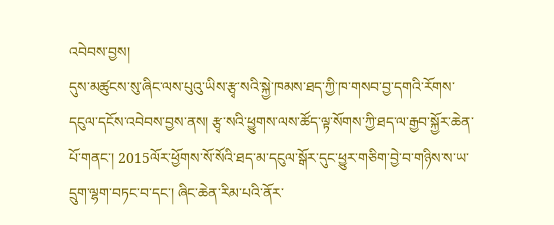འབེབས་བྱས།
དུས་མཚུངས་སུ་ཞིང་ལས་པུའུ་ཡིས་རྩྭ་སའི་སྐྱེ་ཁམས་ཐད་ཀྱི་ཁ་གསབ་བྱ་དགའི་རོགས་དངུལ་དངོས་འབེབས་བྱས་ནས། རྩྭ་སའི་ཕྱུགས་ལས་ཚོད་ལྟ་སོགས་ཀྱི་ཐད་ལ་རྒྱབ་སྐྱོར་ཆེན་པོ་གནང་། 2015ལོར་ཕྱོགས་སོ་སོའི་ཐད་མ་དངུལ་སྒོར་དུང་ཕྱུར་གཅིག་བྱེ་བ་གཉིས་ས་ཡ་དྲུག་ལྷག་བཏང་བ་དང་། ཞིང་ཆེན་རིམ་པའི་ནོར་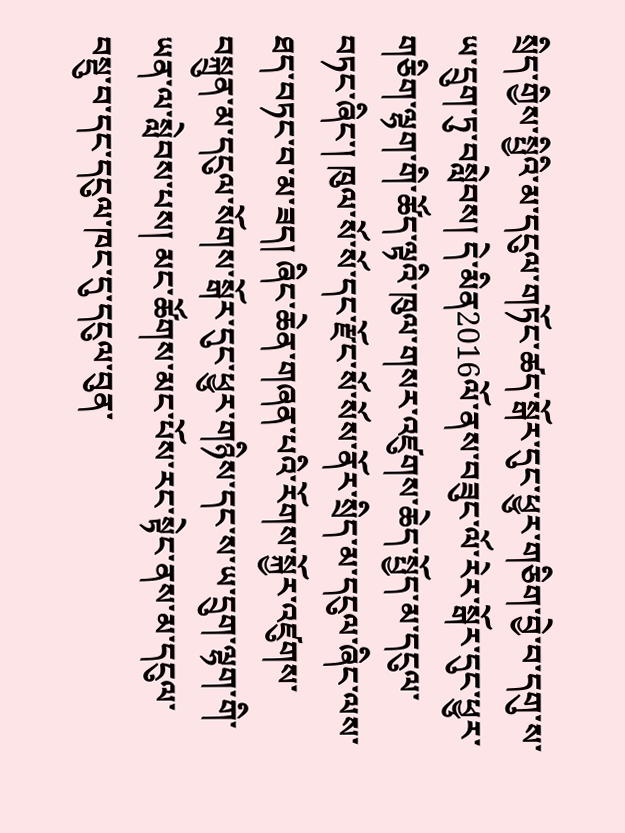སྲིད་གྱིས་སྤྱིའི་མ་དངུལ་གཏོང་ཚད་སྒོར་དུང་ཕྱུར་གཅིག་བྱེ་བ་དགུ་ས་ཡ་དྲུག་ཏུ་བསླེབས། དེ་མིན2016ལོ་ནས་བཟུང་ལོ་རེར་སྒོར་དུང་ཕྱུར་གཅིག་ལྷག་གི་ཚོད་ལྟའི་ཁུལ་གསར་འཛུགས་ཆེད་སྤྱོད་མ་དངུལ་བཏང་ཞིང་། ཁུལ་སོ་སོ་དང་རྫོང་སོ་སོས་ནོར་སྲིད་མ་དངུལ་ཞིང་ལས་ཐད་བཏང་བ་མ་ཟད། ཞིང་ཆེན་གཞན་པའི་རོགས་སྐྱོར་འཛུགས་བསྐྲུན་མ་དངུལ་སོགས་སྒོར་དུང་ཕྱུར་གཉིས་དང་ས་ཡ་དྲུག་ལྷག་གི་ཡན་ལ་སླེབས་པས། མང་ཚོགས་མང་པོས་རང་སྟེང་ནས་མ་དངུལ་བསྡུ་བ་དང་དངུལ་ཁང་དུ་དངུལ་བུན་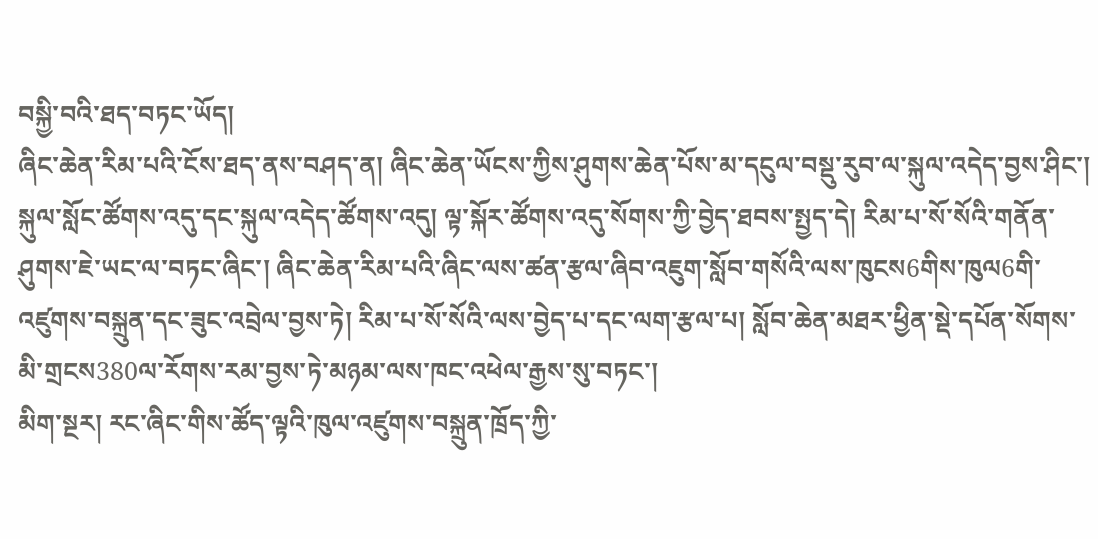བསྐྱི་བའི་ཐད་བཏང་ཡོད།
ཞིང་ཆེན་རིམ་པའི་ངོས་ཐད་ནས་བཤད་ན། ཞིང་ཆེན་ཡོངས་ཀྱིས་ཤུགས་ཆེན་པོས་མ་དངུལ་བསྡུ་རུབ་ལ་སྐུལ་འདེད་བྱས་ཤིང་། སྐུལ་སློང་ཚོགས་འདུ་དང་སྐུལ་འདེད་ཚོགས་འདུ། ལྟ་སྐོར་ཚོགས་འདུ་སོགས་ཀྱི་བྱེད་ཐབས་སྤྱད་དེ། རིམ་པ་སོ་སོའི་གནོན་ཤུགས་ཇེ་ཡང་ལ་བཏང་ཞིང་། ཞིང་ཆེན་རིམ་པའི་ཞིང་ལས་ཚན་རྩལ་ཞིབ་འཇུག་སློབ་གསོའི་ལས་ཁུངས6གིས་ཁུལ6གི་འཛུགས་བསྐྲུན་དང་ཟུང་འབྲེལ་བྱས་ཏེ། རིམ་པ་སོ་སོའི་ལས་བྱེད་པ་དང་ལག་རྩལ་པ། སློབ་ཆེན་མཐར་ཕྱིན་སྡེ་དཔོན་སོགས་མི་གྲངས380ལ་རོགས་རམ་བྱས་ཏེ་མཉམ་ལས་ཁང་འཕེལ་རྒྱས་སུ་བཏང་།
མིག་སྔར། རང་ཞིང་གིས་ཚོད་ལྟའི་ཁུལ་འཛུགས་བསྐྲུན་ཁྲོད་ཀྱི་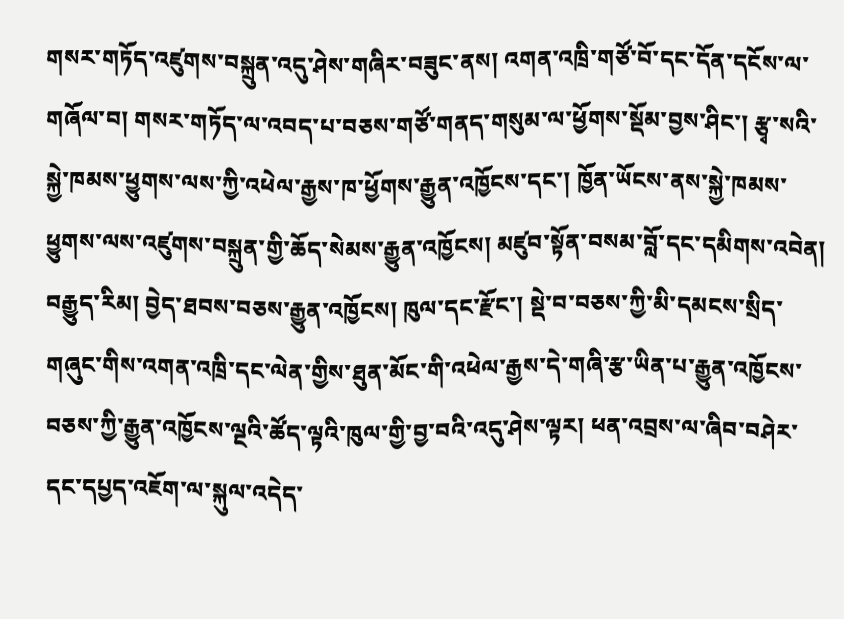གསར་གཏོད་འཛུགས་བསྐྲུན་འདུ་ཤེས་གཞིར་བཟུང་ནས། འགན་འཁྲི་གཙོ་བོ་དང་དོན་དངོས་ལ་གཞོལ་བ། གསར་གཏོད་ལ་འབད་པ་བཅས་གཙོ་གནད་གསུམ་ལ་ཕྱོགས་སྡོམ་བྱས་ཤིང་། རྩྭ་སའི་སྐྱེ་ཁམས་ཕྱུགས་ལས་ཀྱི་འཕེལ་རྒྱས་ཁ་ཕྱོགས་རྒྱུན་འཁྱོངས་དང་། ཁྱོན་ཡོངས་ནས་སྐྱེ་ཁམས་ཕྱུགས་ལས་འཛུགས་བསྐྲུན་གྱི་ཆོད་སེམས་རྒྱུན་འཁྱོངས། མཛུབ་སྟོན་བསམ་བློ་དང་དམིགས་འབེན། བརྒྱུད་རིམ། བྱེད་ཐབས་བཅས་རྒྱུན་འཁྱོངས། ཁུལ་དང་རྫོང་། སྡེ་བ་བཅས་ཀྱི་མི་དམངས་སྲིད་གཞུང་གིས་འགན་འཁྲི་དང་ལེན་གྱིས་ཐུན་མོང་གི་འཕེལ་རྒྱས་དེ་གཞི་རྩ་ཡིན་པ་རྒྱུན་འཁྱོངས་བཅས་ཀྱི་རྒྱུན་འཁྱོངས་ལྔའི་ཚོད་ལྟའི་ཁུལ་གྱི་བྱ་བའི་འདུ་ཤེས་ལྟར། ཕན་འབྲས་ལ་ཞིབ་བཤེར་དང་དཔྱད་འཇོག་ལ་སྐུལ་འདེད་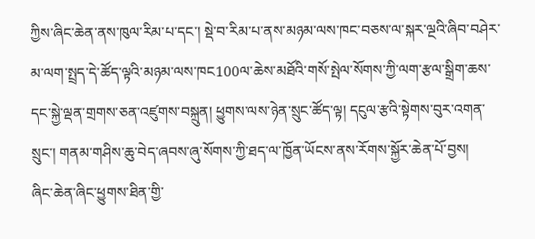ཀྱིས་ཞིང་ཆེན་ནས་ཁུལ་རིམ་པ་དང་། སྡེ་བ་རིམ་པ་ནས་མཉམ་ལས་ཁང་བཅས་ལ་སྐར་ལྔའི་ཞིབ་བཤེར་མ་ལག་སྤྲད་དེ་ཚོད་ལྟའི་མཉམ་ལས་ཁང100ལ་ཆེས་མཐོའི་གསོ་སྤེལ་སོགས་ཀྱི་ལག་རྩལ་སྒྲིག་ཆས་དང་སྐྱེ་ལྡན་གྲགས་ཅན་འཛུགས་བསྐྲུན། ཕྱུགས་ལས་ཉེན་སྲུང་ཚོད་ལྟ། དངུལ་རྩའི་སྟེགས་བུར་འགན་སྲུང་། གནམ་གཤིས་ཆུ་བེད་ཞབས་ཞུ་སོགས་ཀྱི་ཐད་ལ་ཁྱོན་ཡོངས་ནས་རོགས་སྐྱོར་ཆེན་པོ་བྱས།
ཞིང་ཆེན་ཞིང་ཕྱུགས་ཐིན་གྱི་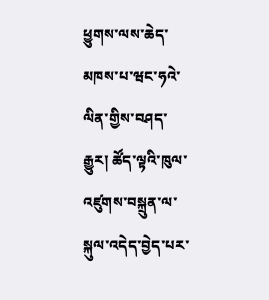ཕྱུགས་ལས་ཆེད་མཁས་པ་ཝང་ཧའེ་ལིན་གྱིས་བཤད་རྒྱུར། ཚོད་ལྟའི་ཁུལ་འཛུགས་བསྐྲུན་ལ་སྐུལ་འདེད་བྱེད་པར་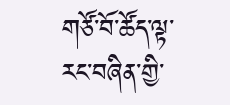གཙོ་བོ་ཚོད་ལྟ་རང་བཞིན་གྱི་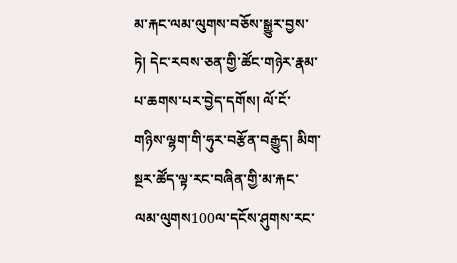མ་རྐང་ལམ་ལུགས་བཅོས་སྒྱུར་བྱས་ཏེ། དེང་རབས་ཅན་གྱི་ཚོང་གཉེར་རྣམ་པ་ཆགས་པར་བྱེད་དགོས། ལོ་ངོ་གཉིས་ལྷག་གི་ཧུར་བརྩོན་བརྒྱུད། མིག་སྔར་ཚོད་ལྟ་རང་བཞིན་གྱི་མ་རྐང་ལམ་ལུགས100ལ་དངོས་ཤུགས་རང་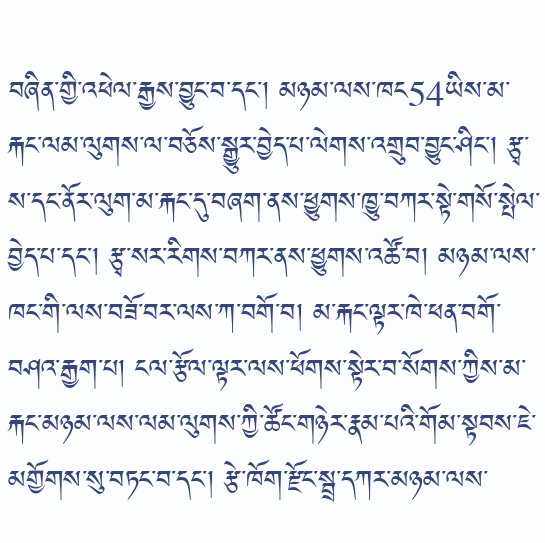བཞིན་གྱི་འཕེལ་རྒྱས་བྱུང་བ་དང་། མཉམ་ལས་ཁང54ཡིས་མ་རྐང་ལམ་ལུགས་ལ་བཅོས་སྒྱུར་བྱེད་པ་ལེགས་འགྲུབ་བྱུང་ཤིང་། རྩྭ་ས་དང་ནོར་ལུག་མ་རྐང་དུ་བཞག་ནས་ཕྱུགས་ཁྱུ་བཀར་སྟེ་གསོ་སྤེལ་བྱེད་པ་དང་། རྩྭ་སར་རིགས་བཀར་ནས་ཕྱུགས་འཚོ་བ། མཉམ་ལས་ཁང་གི་ལས་བཟོ་བར་ལས་ཀ་བགོ་བ། མ་རྐང་ལྟར་ཁེ་ཕན་བགོ་བཤའ་རྒྱག་པ། ངལ་རྩོལ་ལྟར་ལས་ཕོགས་སྟེར་བ་སོགས་ཀྱིས་མ་རྐང་མཉམ་ལས་ལམ་ལུགས་ཀྱི་ཚོང་གཉེར་རྣམ་པའི་གོམ་སྟབས་ཇེ་མགྱོགས་སུ་བཏང་བ་དང་། རྩེ་ཁོག་རྫོང་སྦྲ་དཀར་མཉམ་ལས་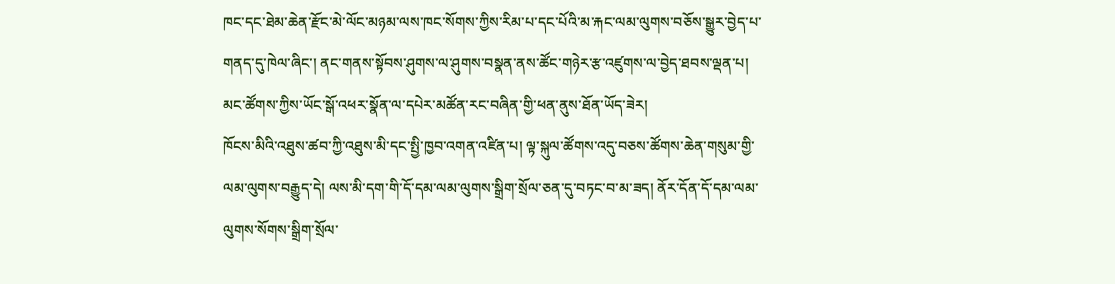ཁང་དང་ཐེམ་ཆེན་རྫོང་མེ་ལོང་མཉམ་ལས་ཁང་སོགས་ཀྱིས་རིམ་པ་དང་པོའི་མ་རྐང་ལམ་ལུགས་བཅོས་སྒྱུར་བྱེད་པ་གནད་དུ་ཁེལ་ཞིང་། ནང་གནས་སྟོབས་ཤུགས་ལ་ཤུགས་བསྣན་ནས་ཚོང་གཉེར་རྩ་འཛུགས་ལ་བྱེད་ཐབས་ལྡན་པ། མང་ཚོགས་ཀྱིས་ཡོང་སྒོ་འཕར་སྣོན་ལ་དཔེར་མཚོན་རང་བཞིན་གྱི་ཕན་ནུས་ཐོན་ཡོད་ཟེར།
ཁོངས་མིའི་འཐུས་ཚབ་ཀྱི་འཐུས་མི་དང་སྤྱི་ཁྱབ་འགན་འཛིན་པ། ལྟ་སྐུལ་ཚོགས་འདུ་བཅས་ཚོགས་ཆེན་གསུམ་གྱི་ལམ་ལུགས་བརྒྱུད་དེ། ལས་མི་དག་གི་དོ་དམ་ལམ་ལུགས་སྒྲིག་སྲོལ་ཅན་དུ་བཏང་བ་མ་ཟད། ནོར་དོན་དོ་དམ་ལམ་ལུགས་སོགས་སྒྲིག་སྲོལ་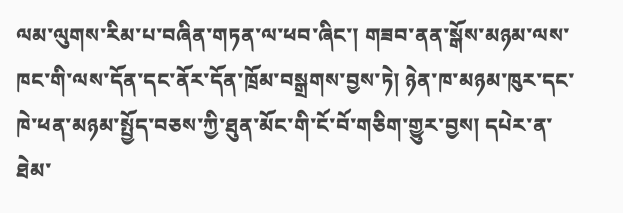ལམ་ལུགས་རིམ་པ་བཞིན་གཏན་ལ་ཕབ་ཞིང་། གཟབ་ནན་སྒོས་མཉམ་ལས་ཁང་གི་ལས་དོན་དང་ནོར་དོན་ཁྲོམ་བསྒྲགས་བྱས་ཏེ། ཉེན་ཁ་མཉམ་ཁུར་དང་ཁེ་ཕན་མཉམ་སྤྱོད་བཅས་ཀྱི་ཐུན་མོང་གི་ངོ་བོ་གཅིག་གྱུར་བྱས། དཔེར་ན་ཐེམ་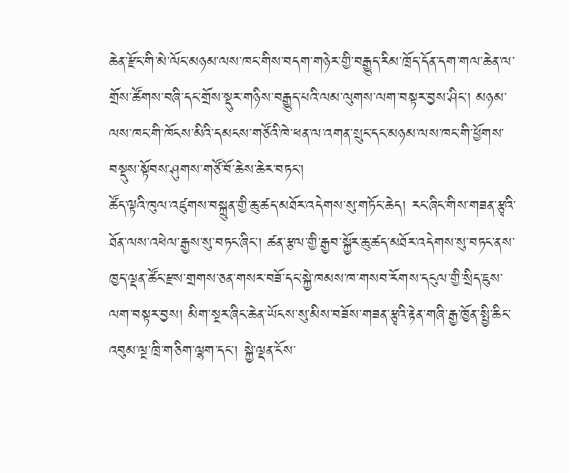ཆེན་རྫོང་གི་མེ་ལོང་མཉམ་ལས་ཁང་གིས་བདག་གཉེར་གྱི་བརྒྱུད་རིམ་ཁྲོད་དོན་དག་གལ་ཆེན་ལ་གྲོས་ཚོགས་བཞི་དང་གྲོས་སྡུར་གཉིས་བརྒྱུད་པའི་ལམ་ལུགས་ལག་བསྟར་བྱས་ཤིང་། མཉམ་ལས་ཁང་གི་ཁོངས་མིའི་དམངས་གཙོའི་ཁེ་ཕན་ལ་འགན་སྲུང་དང་མཉམ་ལས་ཁང་གི་ཕྱོགས་བསྡུས་སྟོབས་ཤུགས་གཙོ་བོ་ཆེས་ཆེར་བཏང་།
ཚོད་ལྟའི་ཁུལ་འཛུགས་བསྐྲུན་གྱི་ཆུ་ཚད་མཐོར་འདེགས་སུ་གཏོང་ཆེད། རང་ཞིང་གིས་གཟན་རྩྭའི་ཐོན་ལས་འཕེལ་རྒྱས་སུ་བཏང་ཞིང་། ཚན་རྩལ་གྱི་རྒྱབ་སྐྱོར་ཆུ་ཚད་མཐོར་འདེགས་སུ་བཏང་ནས་ཁྱད་ལྡན་ཚོང་རྫས་གྲགས་ཅན་གསར་བཟོ་དང་སྐྱེ་ཁམས་ཁ་གསབ་རོགས་དངུལ་གྱི་སྲིད་ཇུས་ལག་བསྟར་བྱས། མིག་སྔར་ཞིང་ཆེན་ཡོངས་སུ་མིས་བཟོས་གཟན་རྩྭའི་རྟེན་གཞི་རྒྱ་ཁྱོན་སྤྱི་ཆིང་འབུམ་ལྔ་ཁྲི་གཅིག་ལྷག་དང་། སྐྱེ་ལྡན་ངོས་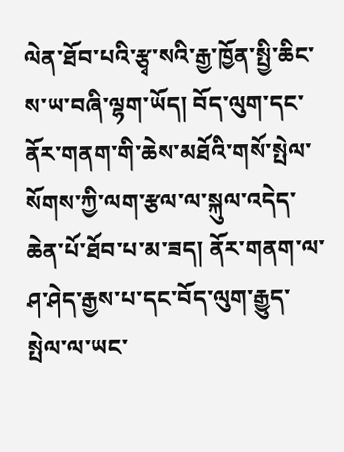ལེན་ཐོབ་པའི་རྩྭ་སའི་རྒྱ་ཁྱོན་སྤྱི་ཆིང་ས་ཡ་བཞི་ལྷག་ཡོད། བོད་ལུག་དང་ནོར་གནག་གི་ཆེས་མཐོའི་གསོ་སྤེལ་སོགས་ཀྱི་ལག་རྩལ་ལ་སྐུལ་འདེད་ཆེན་པོ་ཐོབ་པ་མ་ཟད། ནོར་གནག་ལ་ཤ་ཤེད་རྒྱས་པ་དང་བོད་ལུག་རྒྱུད་སྤེལ་ལ་ཡང་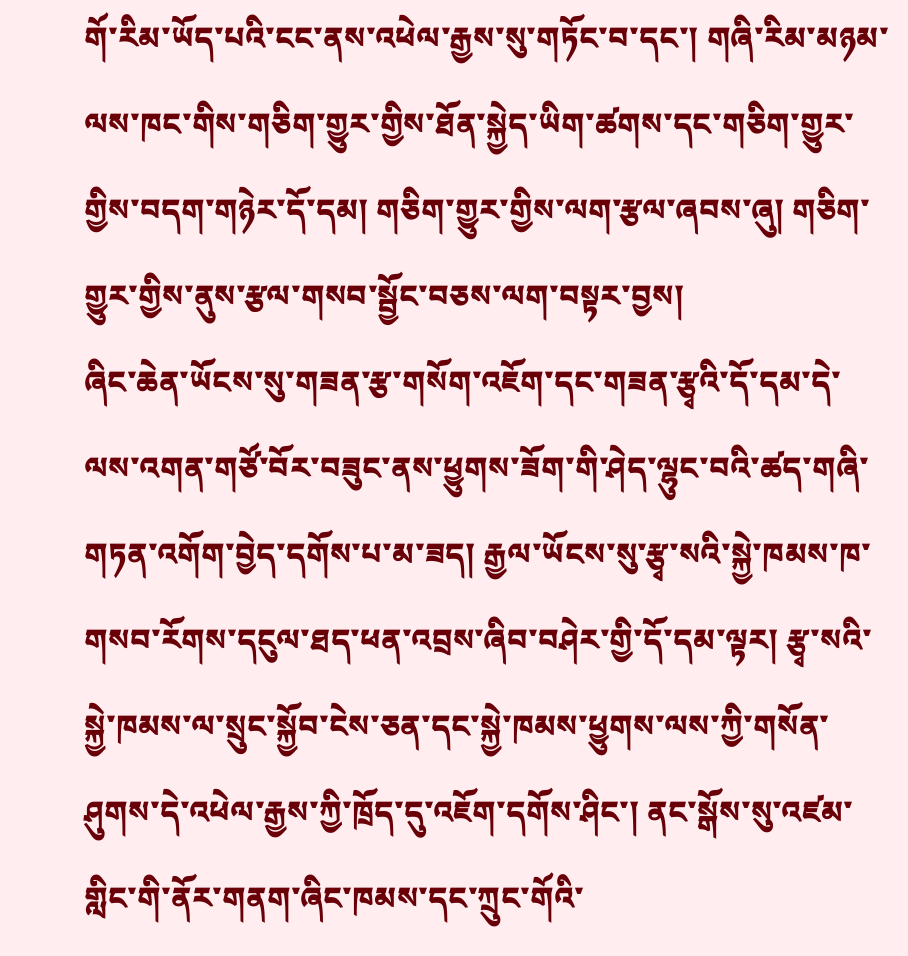གོ་རིམ་ཡོད་པའི་ངང་ནས་འཕེལ་རྒྱས་སུ་གཏོང་བ་དང་། གཞི་རིམ་མཉམ་ལས་ཁང་གིས་གཅིག་གྱུར་གྱིས་ཐོན་སྐྱེད་ཡིག་ཚགས་དང་གཅིག་གྱུར་གྱིས་བདག་གཉེར་དོ་དམ། གཅིག་གྱུར་གྱིས་ལག་རྩལ་ཞབས་ཞུ། གཅིག་གྱུར་གྱིས་ནུས་རྩལ་གསབ་སྦྱོང་བཅས་ལག་བསྟར་བྱས།
ཞིང་ཆེན་ཡོངས་སུ་གཟན་རྩ་གསོག་འཇོག་དང་གཟན་རྩྭའི་དོ་དམ་དེ་ལས་འགན་གཙོ་བོར་བཟུང་ནས་ཕྱུགས་ཟོག་གི་ཤེད་ལྷུང་བའི་ཚད་གཞི་གཏན་འགོག་བྱེད་དགོས་པ་མ་ཟད། རྒྱལ་ཡོངས་སུ་རྩྭ་སའི་སྐྱེ་ཁམས་ཁ་གསབ་རོགས་དངུལ་ཐད་ཕན་འབྲས་ཞིབ་བཤེར་གྱི་དོ་དམ་ལྟར། རྩྭ་སའི་སྐྱེ་ཁམས་ལ་སྲུང་སྐྱོབ་ངེས་ཅན་དང་སྐྱེ་ཁམས་ཕྱུགས་ལས་ཀྱི་གསོན་ཤུགས་དེ་འཕེལ་རྒྱས་ཀྱི་ཁྲོད་དུ་འཇོག་དགོས་ཤིང་། ནང་སྒོས་སུ་འཛམ་གླིང་གི་ནོར་གནག་ཞིང་ཁམས་དང་ཀྲུང་གོའི་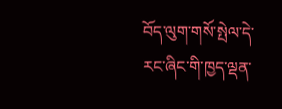བོད་ལུག་གསོ་སྤེལ་དེ་རང་ཞིང་གི་ཁྱད་ལྡན་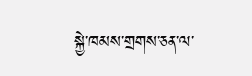སྐྱེ་ཁམས་གྲགས་ཅན་ལ་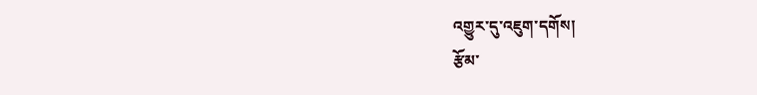འགྱུར་དུ་འཇུག་དགོས།
རྩོམ་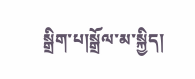སྒྲིག་པ།སྒྲོལ་མ་སྐྱིད།